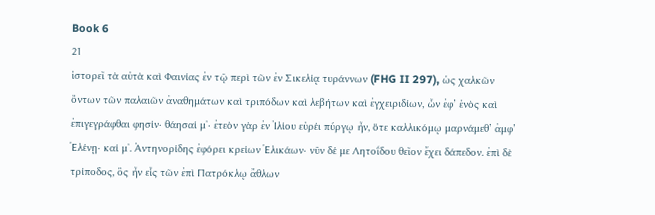Book 6
21
ἱστορεῖ τὰ αὐτὰ καὶ Φαινίας ἐν τῷ περὶ τῶν ἐν Σικελίᾳ τυράννων (FHG II 297), ὡς χαλκῶν ὄντων τῶν παλαιῶν ἀναθημάτων καὶ τριπόδων καὶ λεβήτων καὶ ἐγχειριδίων, ὧν ἐφ’ ἑνὸς καὶ ἐπιγεγράφθαι φησίν· θάησαί μ᾽· ἐτεὸν γὰρ ἐν Ἰλίου εὐρέι πύργῳ ἦν, ὅτε καλλικόμῳ μαρνάμεθ’ ἀμφ’ Ἑλένῃ· καί μ᾽. Ἀντηνορίδης ἐφόρει κρείων Ἑλικάων· νῦν δέ με Λητοΐδου θεῖον ἔχει δάπεδον. ἐπὶ δὲ τρίποδος, ὃς ἦν εἷς τῶν ἐπὶ Πατρόκλῳ ἄθλων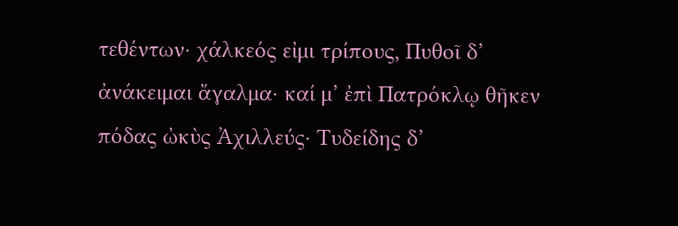τεθέντων· χάλκεός εἰμι τρίπους, Πυθοῖ δ’ ἀνάκειμαι ἄγαλμα· καί μ’ ἐπὶ Πατρόκλῳ θῆκεν πόδας ὠκὺς Ἀχιλλεύς· Τυδείδης δ’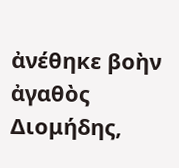ἀνέθηκε βοὴν ἀγαθὸς Διομήδης,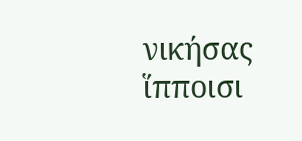νικήσας ἵπποισι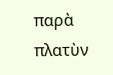παρὰ πλατὺν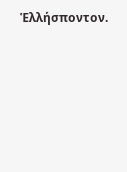Ἑλλήσποντον.